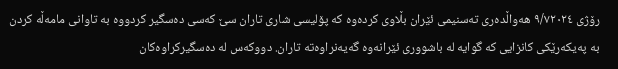رۆژی ٩/٧٢٠٢٤ هەواڵدەری تەسنیمی ئێران بڵاوی کردەوە کە پۆلیسی شاری تاران سێ کەسی دەسگیر کردووە بە تاوانی مامەڵە کردن بە پەیکەرێکی کانزایی کە گوایە لە باشووری ئێرانەوە گەیەنراوەتە تاران. دووکەس لە دەسگیرکراوەکان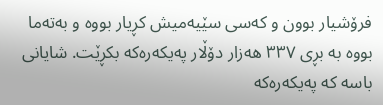فرۆشیار بوون و کەسی سێیەمیش کڕیار بووە و بەتەما بووە بە بڕی ٣٣٧ هەزار دۆڵار پەیکەرەکە بکڕێت. شایانی باسە کە پەیکەرەکە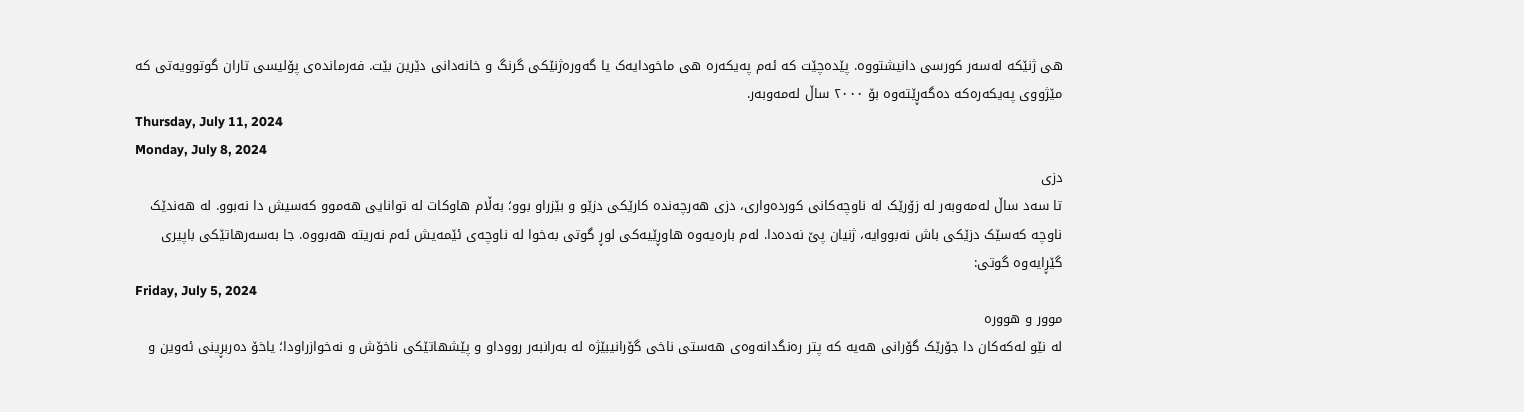هی ژنێکە لەسەر کورسی دانیشتووە. پێدەچێت کە ئەم پەیکەرە هی ماخودایەک یا گەورەژنێکی گرنگ و خانەدانی دێرین بێت. فەرماندەی پۆلیسی تاران گوتوویەتی کە مێژووی پەیکەرەکە دەگەڕێتەوە بۆ ٢٠٠٠ ساڵ لەمەوبەر.
Thursday, July 11, 2024
Monday, July 8, 2024
دزی
تا سەد ساڵ لەمەوبەر لە زۆرێک لە ناوچەکانی کوردەواری، دزی هەرچەندە کارێکی دزێو و بێزراو بوو؛ بەڵام هاوکات لە توانایی هەموو کەسیش دا نەبوو. لە هەندێک ناوچە کەسێک دزێکی باش نەبووایە، ژنیان پێ نەدەدا. لەم بارەیەوە هاوڕێیەکی لوڕ گوتی بەخوا لە ناوچەی ئێمەیش ئەم نەریتە هەبووە. جا بەسەرهاتێکی باپیری گێڕایەوە گوتی:
Friday, July 5, 2024
موور و هوورە
لە نێو لەکەکان دا جۆرێک گۆرانی هەیە کە پتر رەنگدانەوەی هەستی ناخی گۆرانیبێژە لە بەرانبەر رووداو و پێشهاتێکی ناخۆش و نەخوازراودا؛ یاخۆ دەربڕینی ئەوین و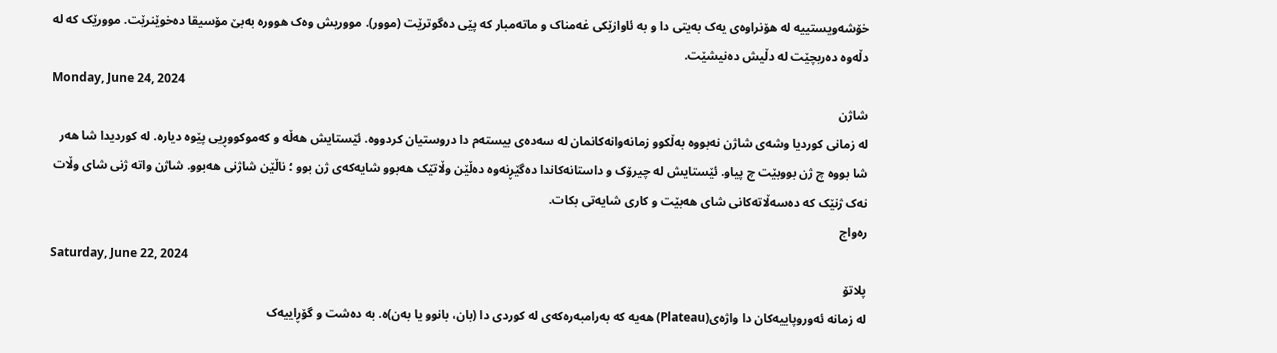خۆشەویستییە لە هۆنراوەی یەک بەیتی دا و بە ئاوازێکی غەمناک و ماتەمبار کە پێی دەگوترێت (موور). مووریش وەک هوورە بەبێ مۆسیقا دەخوێنرێت. موورێک کە لە دڵەوە دەربچێت لە دڵیش دەنیشێت.
Monday, June 24, 2024
شاژن
لە زمانی کوردیا وشەی شاژن نەبووە بەڵکوو زمانەوانەکانمان لە سەدەی بیستەم دا دروستیان کردووە. ئێستایش هەڵە و کەموکووڕیی پێوە دیارە. لە کوردیدا شا هەر شا بووە چ ژن بووبێت چ پیاو. ئێستایش لە چیرۆک و داستانەکاندا دەگێڕنەوە دەڵێن وڵاتێک هەبوو شایەکەی ژن بوو ؛ ناڵێن شاژنی هەبوو. شاژن واتە ژنی شای وڵات نەک ژنێک کە دەسەڵاتەکانی شای هەبێت و کاری شایەتی بکات.
رەواج
Saturday, June 22, 2024
پلاتۆ
لە زمانە ئەوروپاییەکان دا واژەی(Plateau) هەیە کە بەرامبەرەکەی لە کوردی دا (بان، بانوو یا بەن)ە. بە دەشت و گۆڕاییەک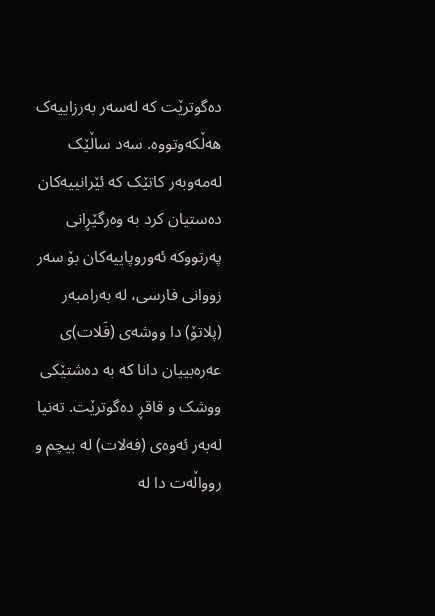دەگوترێت کە لەسەر بەرزاییەک هەڵکەوتووە. سەد ساڵێک لەمەوبەر کاتێک کە ئێرانییەکان دەستیان کرد بە وەرگێڕانی پەرتووکە ئەوروپاییەکان بۆ سەر زووانی فارسی، لە بەرامبەر (پلاتۆ) دا ووشەی (فَلات)ی عەرەبییان دانا کە بە دەشتێکی ووشک و قاقڕ دەگوترێت. تەنیا لەبەر ئەوەی (فەلات) لە بیچم و روواڵەت دا لە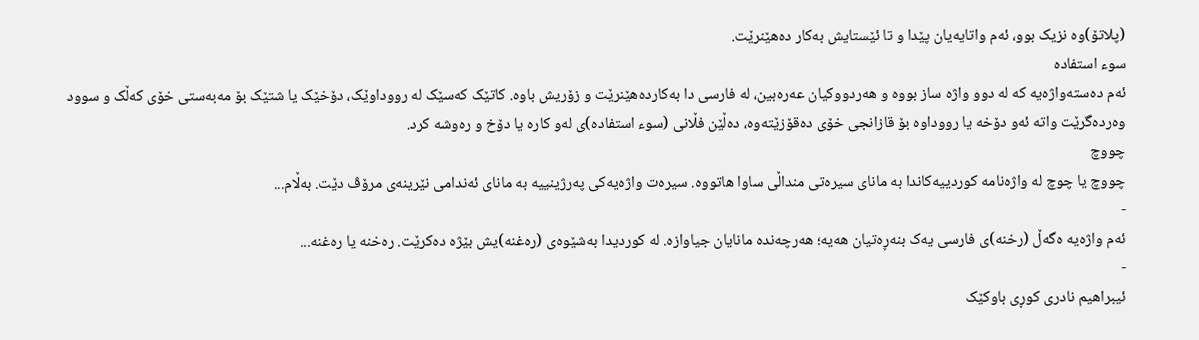(پلاتۆ)وە نزیک بوو، ئەم واتایەیان پێدا و تا ئێستایش بەکار دەهێنرێت.
سوء استفادە
ئەم دەستەواژەیە کە لە دوو واژە ساز بووە و هەردووکیان عەرەبین، لە فارسی دا بەکاردەهێنرێت و زۆریش باوە. کاتێک کەسێک لە رووداوێک، دۆخێک یا شتێک بۆ مەبەستی خۆی کەڵک و سوود وەردەگرێت واتە ئەو دۆخە یا رووداوە بۆ قازانجی خۆی دەقۆزێتەوە، دەڵێن فڵانی (سوء استفادە)ی لەو کارە یا دۆخ و رەوشە کرد.
چووچ
چووچ یا چوچ لە واژەنامە کوردییەکاندا بە مانای سیرەتی منداڵی ساوا هاتووە. سیرەت واژەیەکی پەرژینییە بە مانای ئەندامی نێرینەی مرۆڤ دێت. بەڵام...
-
ئەم واژەیە ەگەڵ (رخنە)ی فارسی یەک بنەڕەتیان هەیە؛ هەرچەندە مانایان جیاوازە. لە کوردیدا بەشێوەی (رەغنە)یش بێژە دەکرێت. رەخنە یا رەغنە...
-
ئیبراهیم نادری کوڕی باوکێک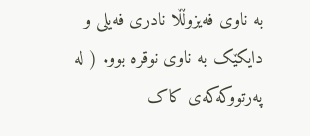بە ناوی فەیزوڵڵا نادری فەیلی و دایکێک بە ناوی نوقرە بوو. ( لە پەرتووکەکەی کاک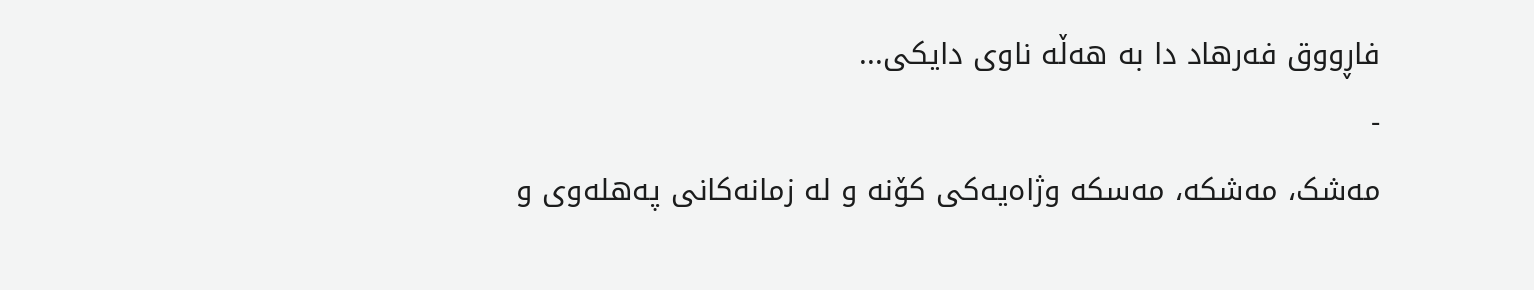فاڕووق فەرهاد دا بە هەڵە ناوی دایکی...
-
مەشک، مەشکە، مەسکە وژاەیەکی کۆنە و لە زمانەکانی پەهلەوی و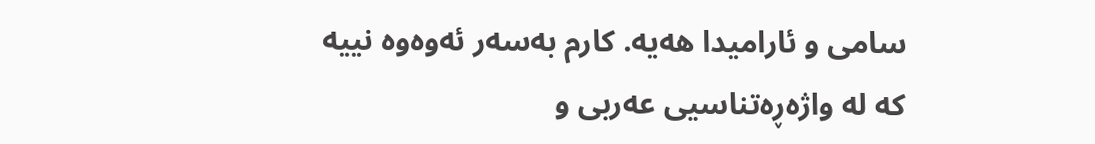سامی و ئارامیدا هەیە. کارم بەسەر ئەوەوە نییە کە لە واژەڕەتناسیی عەربی و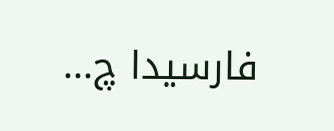فارسیدا چ...